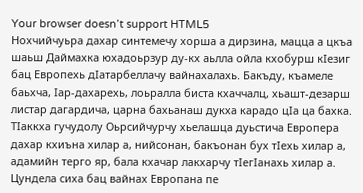Your browser doesn’t support HTML5
Нохчийчуьра дахар синтемечу хорша а дирзина, мацца а цкъа шаьш Даймахка юхадоьрзур ду-кх аьлла ойла кхобурш кIезиг бац Европехь дIатарбеллачу вайнахалахь. Бакъду, къамеле баьхча, Iар-дахарехь, лоьралла биста кхаччалц, хьашт-дезарш листар дагардича, царна бахьанаш дукха карадо цIа ца бахка.
ТIаккха гучудолу Оьрсийчурчу хьелашца дуьстича Европера дахар кхиъна хилар а, нийсонан, бакъонан бух тIехь хилар а, адамийн терго яр, бала кхачар лакхарчу тIегIанахь хилар а. Цундела сиха бац вайнах Европана пе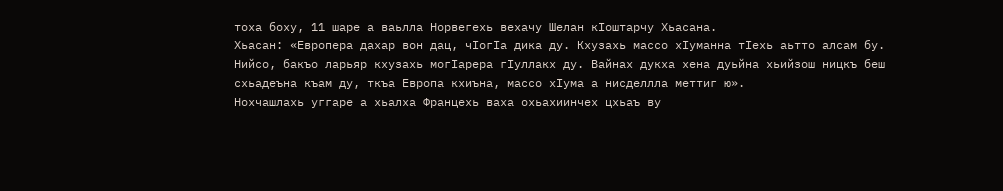тоха боху, 11 шаре а ваьлла Норвегехь вехачу Шелан кIоштарчу Хьасана.
Хьасан: «Европера дахар вон дац, чIогIа дика ду. Кхузахь массо хIуманна тIехь аьтто алсам бу. Нийсо, бакъо ларьяр кхузахь могIарера гIуллакх ду. Вайнах дукха хена дуьйна хьийзош ницкъ беш схьадеъна къам ду, ткъа Европа кхиъна, массо хIума а нисделлла меттиг ю».
Нохчашлахь уггаре а хьалха Францехь ваха охьахиинчех цхьаъ ву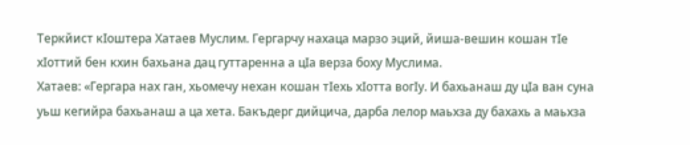Теркйист кIоштера Хатаев Муслим. Гергарчу нахаца марзо эций, йиша-вешин кошан тIе хIоттий бен кхин бахьана дац гуттаренна а цIа верза боху Муслима.
Хатаев: «Гергара нах ган, хьомечу нехан кошан тIехь хIотта вогIу. И бахьанаш ду цIа ван суна уьш кегийра бахьанаш а ца хета. Бакъдерг дийцича, дарба лелор маьхза ду бахахь а маьхза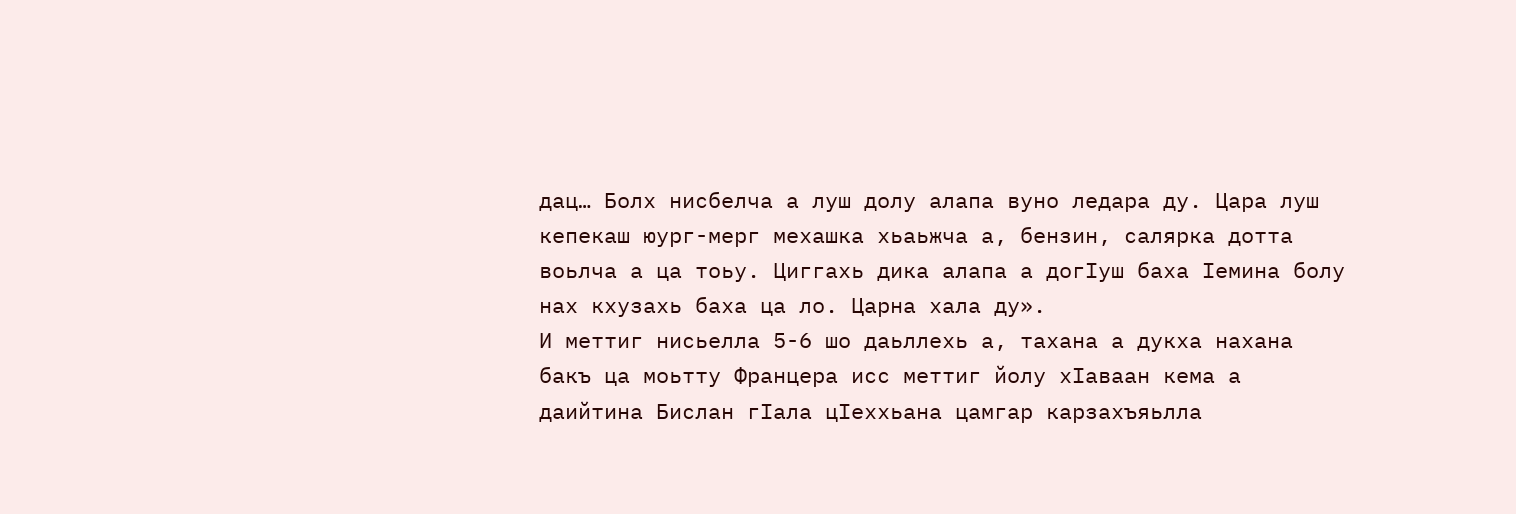дац… Болх нисбелча а луш долу алапа вуно ледара ду. Цара луш кепекаш юург-мерг мехашка хьаьжча а, бензин, салярка дотта воьлча а ца тоьу. Циггахь дика алапа а догIуш баха Iемина болу нах кхузахь баха ца ло. Царна хала ду».
И меттиг нисьелла 5-6 шо даьллехь а, тахана а дукха нахана бакъ ца моьтту Францера исс меттиг йолу хIаваан кема а даийтина Бислан гIала цIеххьана цамгар карзахъяьлла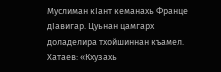Муслиман кIант кеманахь Франце дIавигар. Цуьнан цамгарх доладелира тхойшиннан къамел.
Хатаев: «Кхузахь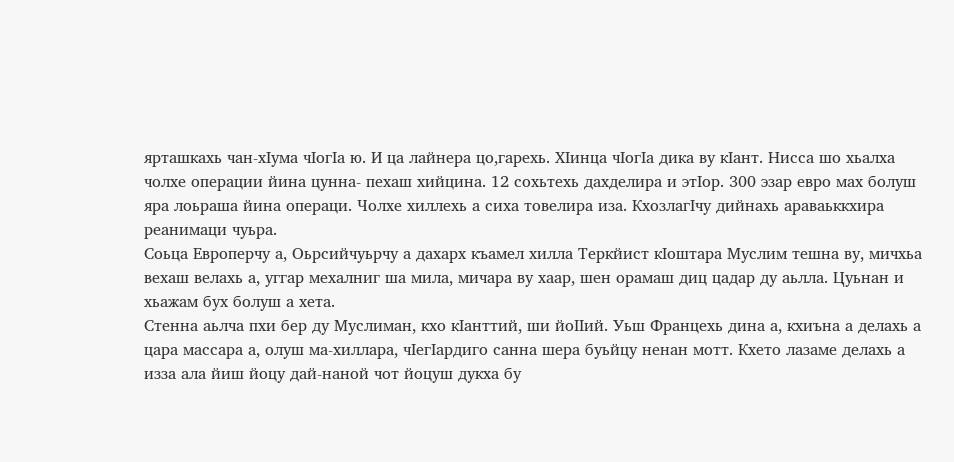ярташкахь чан-хIума чIогIа ю. И ца лайнера цо,гарехь. ХIинца чIогIа дика ву кIант. Нисса шо хьалха чолхе операции йина цунна- пехаш хийцина. 12 сохьтехь дахделира и этIор. 300 эзар евро мах болуш яра лоьраша йина операци. Чолхе хиллехь а сиха товелира иза. КхозлагIчу дийнахь араваьккхира реанимаци чуьра.
Соьца Европерчу а, Оьрсийчуьрчу а дахарх къамел хилла Теркйист кIоштара Муслим тешна ву, мичхьа вехаш велахь а, уггар мехалниг ша мила, мичара ву хаар, шен орамаш диц цадар ду аьлла. Цуьнан и хьажам бух болуш а хета.
Стенна аьлча пхи бер ду Муслиман, кхо кIанттий, ши йоIIий. Уьш Францехь дина а, кхиъна а делахь а цара массара а, олуш ма-хиллара, чIегIардиго санна шера буьйцу ненан мотт. Кхето лазаме делахь а изза ала йиш йоцу дай-наной чот йоцуш дукха бу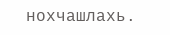нохчашлахь.